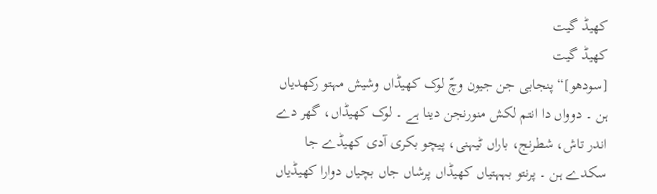کھیڈ گیت
کھیڈ گیت
[سودھو]“پنجابی جن جیون وچّ لوک کھیڈاں وشیش مہتو رکھدیاں ہن ۔ دوواں دا انتم لکش منورنجن دینا ہے ۔ لوک کھیڈاں، گھر دے اندر تاش، شطرنج، باراں ٹیہنی، پیچو بکری آدی کھیڈے جا سکدے ہن ۔ پرنتو بہہتیاں کھیڈاں پرشاں جاں بچیاں دوارا کھیڈیاں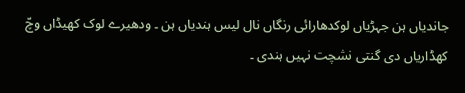جاندیاں ہن جہڑیاں لوکدھارائی رنگاں نال لیس ہندیاں ہن ۔ ودھیرے لوک کھیڈاں وچّ کھڈاریاں دی گنتی نشچت نہیں ہندی ۔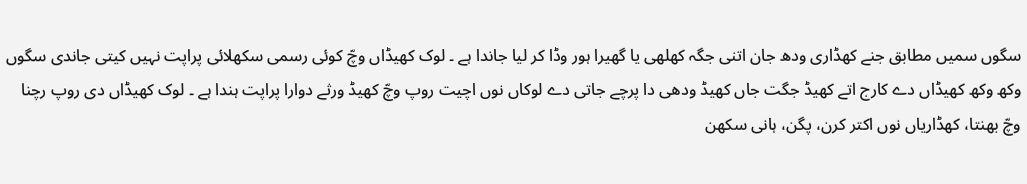سگوں سمیں مطابق جنے کھڈاری ودھ جان اتنی جگہ کھلھی یا گھیرا ہور وڈا کر لیا جاندا ہے ۔ لوک کھیڈاں وچّ کوئی رسمی سکھلائی پراپت نہیں کیتی جاندی سگوں وکھ وکھ کھیڈاں دے کارج اتے کھیڈ جگت جاں کھیڈ ودھی دا پرچے جاتی دے لوکاں نوں اچیت روپ وچّ کھیڈ ورثے دوارا پراپت ہندا ہے ۔ لوک کھیڈاں دی روپ رچنا وچّ بھنتا، کھڈاریاں نوں اکتر کرن، پگن، ہانی سکھن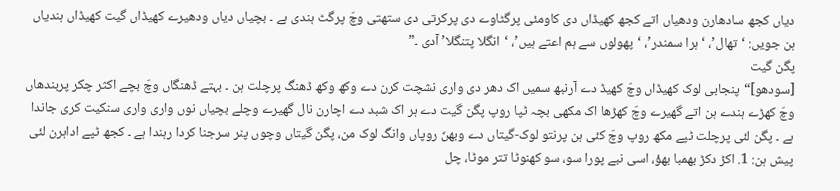دیاں کجھ سادھارن ودھیاں اتے کجھ کھیڈاں دی کاومئی پرگٹاوے دی پرکرتی دی ستھتی وچّ پرگٹ ہندی ہے ۔ بچیاں دیاں ودھیرے کھیڈاں گیت کھیڈاں ہندیاں ہن جویں: ‘تھال’، ‘ہرا سمندر’، ‘پھولوں سے ہم اعتے ہیں’، ‘انگلا پتنگلا’ آدی ۔”
پگن گیت
[سودھو]“پنجابی لوک کھیڈاں وچّ کھیڈ دے آرنبھ سمیں اک دھر دی واری نشچت کرن دے وکھ وکھ ڈھنگ پرچلت ہن ۔ بہتے ڈھنگاں وچّ بچے اکثر چکر پربندھاں وچّ کھڑے ہندے ہن اتے گھیرے وچّ کھڑھا اک مکھی بچہ ٹپا روپ پگن گیت دے ہر اک شبد دے اچارن نال گھیرے وچلے بچیاں نوں واری واری سنکیت کری جاندا ہے ۔ پگن لئی پرچلت ٹپے مکھ روپ وچّ کئی ہن پرنتو لوک-گیتاں دے وبھنّ روپاں وانگ لوک من، پگن گیتاں وچوں پنر سرجنا کردا رہندا ہے ۔ کجھ ٹپے اداہرن لئی پیش ہن: 1. اکڑ دکڑ بھمبا بھؤ، اسی نبے پورا سو، سو کھنوٹا تتر موٹا، چل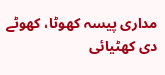مداری پیسہ کھوٹا، کھوٹے دی کھٹیائی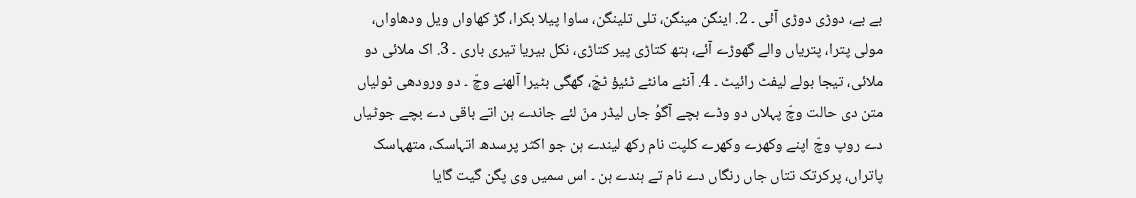بے بے، دوڑی دوڑی آئی ۔ 2. اینگن مینگن، تلی تلینگن، ساوا پیلا بکرا، گڑ کھاواں ویل ودھاواں، مولی پترا، پتریاں والے گھوڑے آئے، ہتھ کتاڑی پیر کتاڑی، نکل بیریا تیری باری ۔ 3. اک ملائی دو ملائی، تیجا بولے لیفٹ رائیٹ ۔ 4. آنٹے مانٹے ٹئیؤ ٹچّ، گھگی بٹیرا آلھنے وچّ ۔ دو ورودھی ٹولیاں متن دی حالت وچّ پہلاں دو وڈے بچے آگوُ جاں لیڈر منّ لئے جاندے ہن اتے باقی دے بچے جوٹیاں دے روپ وچّ اپنے وکھرے وکھرے کلپت نام رکھ لیندے ہن جو اکثر پرسدھ اتہاسک، متھہاسک پاتراں، پرکرتک تتاں جاں رنگاں دے نام تے ہندے ہن ۔ اس سمیں وی پگن گیت گایا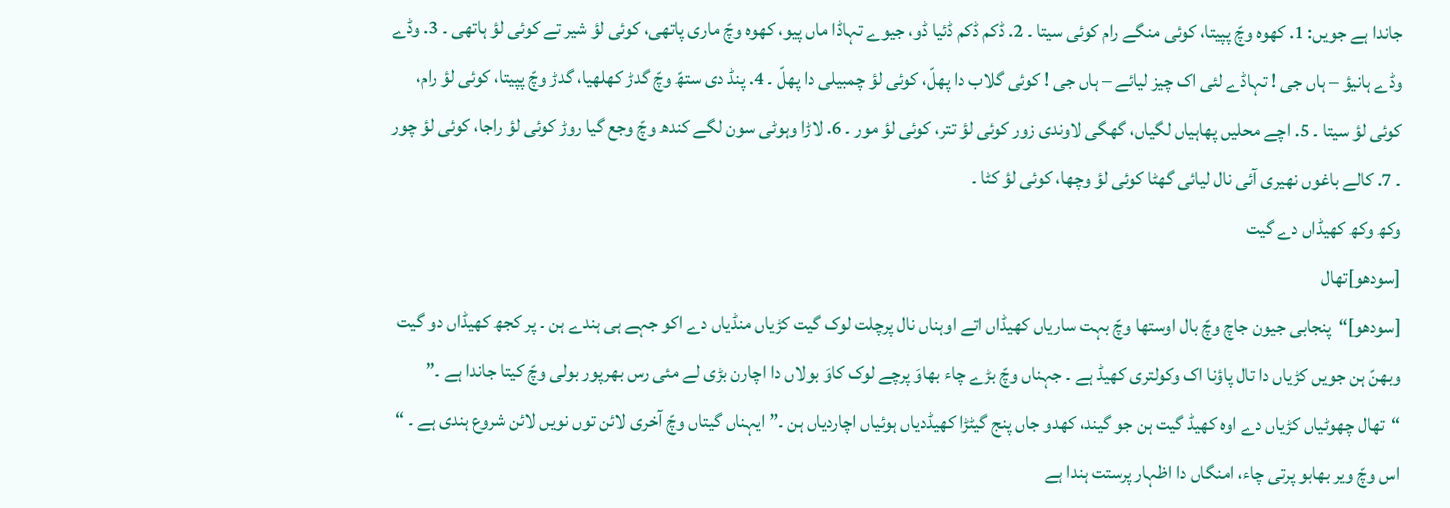جاندا ہے جویں: 1. کھوہ وچّ پپیتا، کوئی منگے رام کوئی سیتا ۔ 2. ڈکم ڈکم ڈئیا ڈو، جیوے تہاڈا ماں پیو، کھوہ وچّ ماری پاتھی، کوئی لؤ شیر تے کوئی لؤ ہاتھی ۔ 3. وڈے وڈے ہانیؤ – ہاں جی ! تہاڈے لئی اک چیز لیائے – ہاں جی ! کوئی گلاب دا پھلّ، کوئی لؤ چمبیلی دا پھلّ ۔ 4. پنڈ دی ستھّ وچّ گدڑ کھلھیا، گدڑ وچّ پپیتا، کوئی لؤ رام، کوئی لؤ سیتا ۔ 5. اچے محلیں پھاہیاں لگیاں، گھگی لاوندی زور کوئی لؤ تتر، کوئی لؤ مور ۔ 6. لاڑا وہوٹی سون لگے کندھ وچّ وجع گیا روڑ کوئی لؤ راجا، کوئی لؤ چور ۔ 7. کالے باغوں نھیری آئی نال لیائی گھٹا کوئی لؤ وچھا، کوئی لؤ کٹا ۔
وکھ وکھ کھیڈاں دے گیت
[سودھو]تھال
[سودھو]“پنجابی جیون جاچ وچّ بال اوستھا وچّ بہت ساریاں کھیڈاں اتے اوہناں نال پرچلت لوک گیت کڑیاں منڈیاں دے اکو جہے ہی ہندے ہن ۔ پر کجھ کھیڈاں دو گیت وبھنّ ہن جویں کڑیاں دا تال پاؤنا اک وکولتری کھیڈ ہے ۔ جہناں وچّ بڑے چاء بھاوَ پرچے لوک کاوَ بولاں دا اچارن بڑی لے مئی رس بھرپور بولی وچّ کیتا جاندا ہے ۔” “تھال چھوٹیاں کڑیاں دے اوہ کھیڈ گیت ہن جو گیند، کھدو جاں پنج گیٹڑا کھیڈدیاں ہوئیاں اچاردیاں ہن ۔” ایہناں گیتاں وچّ آخری لائن توں نویں لائن شروع ہندی ہے ۔ “ اس وچّ ویر بھابو پرتی چاء، امنگاں دا اظہار پرستت ہندا ہے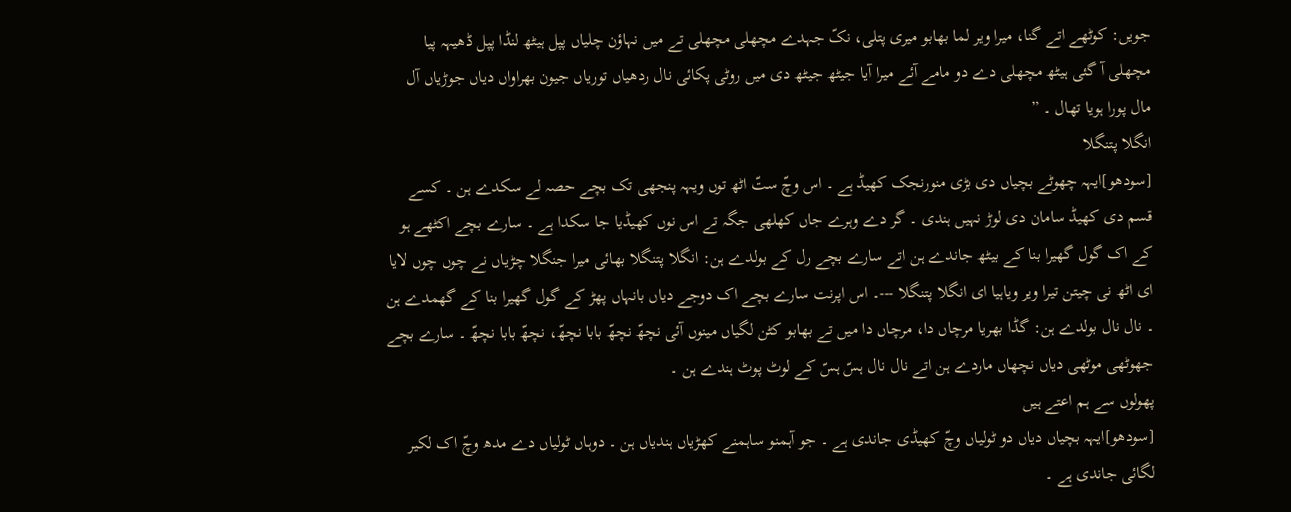جویں: کوٹھے اتے گنا، میرا ویر لما بھابو میری پتلی، نکّ جہدے مچھلی مچھلی تے میں نہاؤن چلیاں پپل ہیٹھ لنڈا پپل ڈھیہہ پیا مچھلی آ گئی ہیٹھ مچھلی دے دو مامے آئے میرا آیا جیٹھ جیٹھ دی میں روٹی پکائی نال ردھیاں توریاں جیون بھراواں دیاں جوڑیاں آل مال پورا ہویا تھال ۔ ”
انگلا پتنگلا
[سودھو]ایہہ چھوٹے بچیاں دی بڑی منورنجک کھیڈ ہے ۔ اس وچّ ستّ اٹھ توں ویہہ پنجھی تک بچے حصہ لے سکدے ہن ۔ کسے قسم دی کھیڈ سامان دی لوڑ نہیں ہندی ۔ گر دے وہرے جاں کھلھی جگہ تے اس نوں کھیڈیا جا سکدا ہے ۔ سارے بچے اکٹھے ہو کے اک گول گھیرا بنا کے بیٹھ جاندے ہن اتے سارے بچے رل کے بولدے ہن: انگلا پتنگلا بھائی میرا جنگلا چڑیاں نے چوں چوں لایا ای اٹھ نی چیتن تیرا ویر ویاہیا ای انگلا پتنگلا ---۔ اس اپرنت سارے بچے اک دوجے دیاں بانہاں پھڑ کے گول گھیرا بنا کے گھمدے ہن ۔ نال نال بولدے ہن: گڈا بھریا مرچاں دا، مرچاں دا میں تے بھابو کٹن لگیاں مینوں آئی نچھّ نچھّ بابا نچھّ، نچھّ بابا نچھّ ۔ سارے بچے جھوٹھی موٹھی دیاں نچھاں ماردے ہن اتے نال نال ہسّ ہسّ کے لوٹ پوٹ ہندے ہن ۔
پھولوں سے ہم اعتے ہیں
[سودھو]ایہہ بچیاں دیاں دو ٹولیاں وچّ کھیڈی جاندی ہے ۔ جو آہمنو ساہمنے کھڑیاں ہندیاں ہن ۔ دوہاں ٹولیاں دے مدھ وچّ اک لکیر لگائی جاندی ہے ۔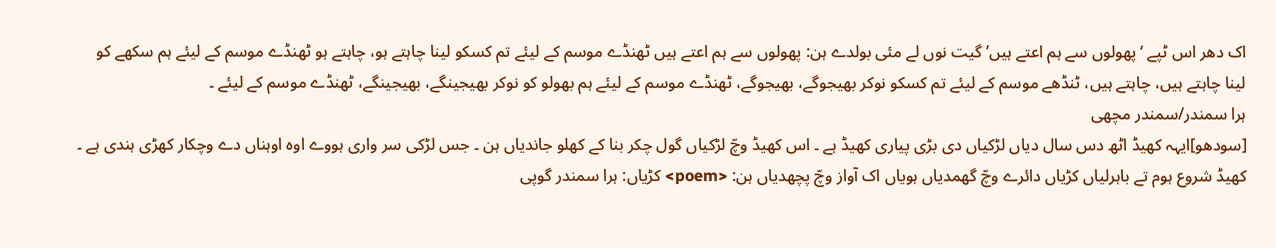اک دھر اس ٹپے ‘پھولوں سے ہم اعتے ہیں’ گیت نوں لے مئی بولدے ہن: پھولوں سے ہم اعتے ہیں ٹھنڈے موسم کے لیئے تم کسکو لینا چاہتے ہو، چاہتے ہو ٹھنڈے موسم کے لیئے ہم سکھے کو لینا چاہتے ہیں، چاہتے ہیں، ٹنڈھے موسم کے لیئے تم کسکو نوکر بھیجوگے، بھیجوگے، ٹھنڈے موسم کے لیئے ہم بھولو کو نوکر بھیجینگے، بھیجینگے، ٹھنڈے موسم کے لیئے ۔
ہرا سمندر/سمندر مچھی
[سودھو]ایہہ کھیڈ اٹھ دس سال دیاں لڑکیاں دی بڑی پیاری کھیڈ ہے ۔ اس کھیڈ وچّ لڑکیاں گول چکر بنا کے کھلو جاندیاں ہن ۔ جس لڑکی سر واری ہووے اوہ اوہناں دے وچکار کھڑی ہندی ہے ۔ کھیڈ شروع ہوم تے باہرلیاں کڑیاں دائرے وچّ گھمدیاں ہویاں اک آواز وچّ پچھدیاں ہن: <poem> کڑیاں: ہرا سمندر گوپی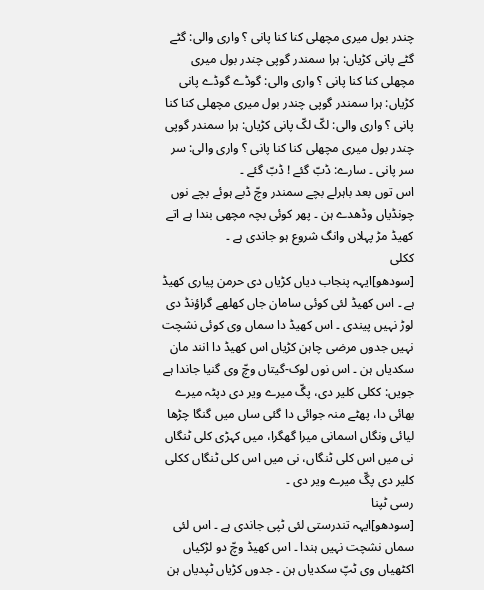چندر بول میری مچھلی کنا کنا پانی ؟ واری والی: گٹے گٹے پانی کڑیاں: ہرا سمندر گوپی چندر بول میری مچھلی کنا کنا پانی ؟ واری والی: گوڈے گوڈے پانی کڑیاں: ہرا سمندر گوپی چندر بول میری مچھلی کنا کنا پانی ؟ واری والی: لکّ لکّ پانی کڑیاں: ہرا سمندر گوپی چندر بول میری مچھلی کنا کنا پانی ؟ واری والی: سر سر پانی ۔ سارے: ڈبّ گئے ! ڈبّ گئے ۔
اس توں بعد باہرلے بچے سمندر وچّ ڈبے ہوئے بچے نوں چونڈیاں وڈھدے ہن ۔ پھر کوئی بچہ مچھی بندا ہے اتے کھیڈ مڑ پہلاں وانگ شروع ہو جاندی ہے ۔
ککلی
[سودھو]ایہہ پنجاب دیاں کڑیاں دی حرمن پیاری کھیڈ ہے ۔ اس کھیڈ لئی کوئی سامان جاں کھلھے گراؤنڈ دی لوڑ نہیں پیندی ۔ اس کھیڈ دا سماں وی کوئی نشچت نہیں جدوں مرضی چاہن کڑیاں اس کھیڈ دا انند مان سکدیاں ہن ۔ اس نوں لوک-گیتاں وچّ وی گنیا جاندا ہے جویں: ککلی کلیر دی، پگّ میرے ویر دی دپٹہ میرے بھائی دا، پھٹے منہ جوائی دا گئی ساں میں گنگا چڑھا لیائی ونگاں اسمانی میرا گھگرا، میں کہڑی کلی ٹنگاں نی میں اس کلی ٹنگاں، نی میں اس کلی ٹنگاں ککلی کلیر دی پگّ میرے ویر دی ۔
رسی ٹپنا
[سودھو]ایہہ تندرستی لئی ٹپی جاندی ہے ۔ اس لئی سماں نشچت نہیں ہندا ۔ اس کھیڈ وچّ دو لڑکیاں اکٹھیاں وی ٹپّ سکدیاں ہن ۔ جدوں کڑیاں ٹپدیاں ہن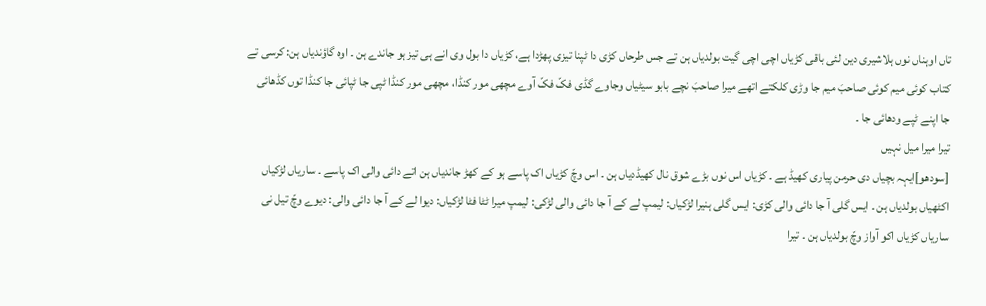تاں اوہناں نوں ہلاشیری دین لئی باقی کڑیاں اچی اچی گیت بولدیاں ہن تے جس طرحاں کڑی دا ٹپنا تیزی پھڑدا ہے، کڑیاں دا بول وی انے ہی تیز ہو جاندے ہن ۔ اوہ گاؤندیاں ہن: کرسی تے کتاب کوئی میم کوئی صاحبَ میم جا وڑی کلکتے اتھے میرا صاحبَ نچے بابو سیٹیاں وجاوے گڈی فکّ فکّ آوے مچھی مور کنڈا، مچھی مور کنڈا ٹپی جا ٹپائی جا کنڈا توں کڈھائی جا اپنے ٹپے ودھائی جا ۔
تیرا میرا میل نہیں
[سودھو]ایہہ بچیاں دی حرمن پیاری کھیڈ ہے ۔ کڑیاں اس نوں بڑے شوق نال کھیڈدیاں ہن ۔ اس وچّ کڑیاں اک پاسے ہو کے کھڑ جاندیاں ہن اتے دائی والی اک پاسے ۔ ساریاں لڑکیاں اکٹھیاں بولدیاں ہن ۔ ایس گلی آ جا دائی والی کڑی: ایس گلی ہنیرا لڑکیاں: لیمپ لے کے آ جا دائی والی لڑکی: لیمپ میرا ٹٹا فٹا لڑکیاں: دیوا لے کے آ جا دائی والی: دیوے وچّ تیل نی ساریاں کڑیاں اکو آواز وچّ بولدیاں ہن ۔ تیرا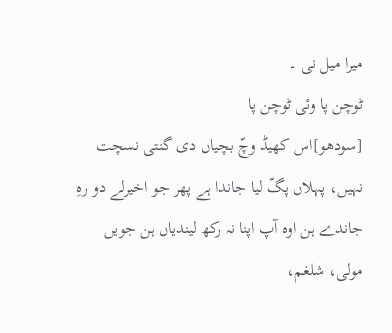میرا میل نی ۔
ٹوچن پا وئی ٹوچن پا
[سودھو]اس کھیڈ وچّ بچیاں دی گنتی نسچت نہیں، پہلاں پگّ لیا جاندا ہے پھر جو اخیرلے دو رہِ جاندے ہن اوہ آپ اپنا نہ رکھ لیندیاں ہن جویں مولی، شلغم،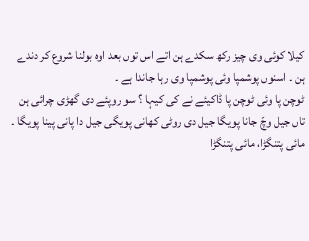کیلا کوئی وی چیز رکھ سکدے ہن اتے اس توں بعد اوہ بولنا شروع کر دندے ہن ۔ اسنوں پوشمپا وئی پوشمپا وی رہا جاندا ہے ۔
ٹوچن پا وئی ٹوچن پا ڈاکیئے نے کی کیہا ؟ سو روپئے دی گھڑی چرائی ہن تاں جیل وچّ جانا پویگا جیل دی روٹی کھانی پویگی جیل دا پانی پینا پویگا ۔
مائی پتنگڑا، مائی پتنگڑا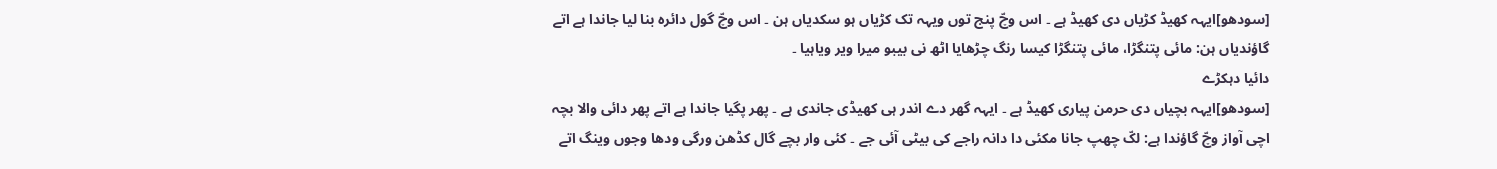[سودھو]ایہہ کھیڈ کڑیاں دی کھیڈ ہے ۔ اس وچّ پنج توں ویہہ تک کڑیاں ہو سکدیاں ہن ۔ اس وچّ گول دائرہ بنا لیا جاندا ہے اتے گاؤندیاں ہن: مائی پتنگڑا، مائی پتنگڑا کیسا رنگ چڑھایا اٹھ نی بیبو میرا ویر ویاہیا ۔
دائیا دہکڑے
[سودھو]ایہہ بچیاں دی حرمن پیاری کھیڈ ہے ۔ ایہہ گھر دے اندر ہی کھیڈی جاندی ہے ۔ پھر پگیا جاندا ہے اتے پھر دائی والا بچہ اچی آواز وچّ گاؤندا ہے: لکّ چھپ جانا مکئی دا دانہ راجے کی بیٹی آئی جے ۔ کئی وار بچے گال کڈھن ورگی ودھا وجوں وینگ اتے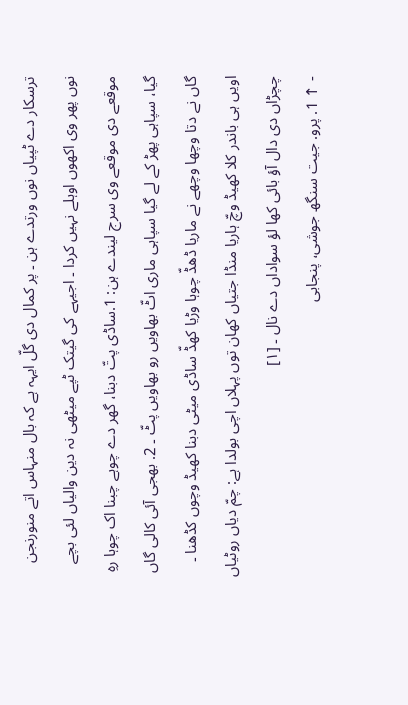ترسکار دے ٹپیاں نوں ورتدے ہن ۔ پر کمال دی گلّ ایہہ ہے کہ بال منہاس اتے منورنجن نوں پھر وی اکھوں اوہلے نہیں کردا ۔ اجیہے کی گیتک ٹپے میٹھی نہ دین والیاں لئی بچے موقعے دی موقعے وی سرج لیندے ہن: 1.ساڈی پتّ دبنا، گھر دے چوہے چبنا اک چوہا رہِ گیا، سپاہی پھڑ کے لے گیا سپاہی ماری اٹّ بھاویں رو بھاویں پٹّ ۔ 2. بھجی آئی کالی گاں گاں نے دتا وچھا وچھے نے ماریا ڈھڈّ چوہا وڑیا کھڈّ ساڈی میٹی دبنا کھیڈ وچوں کڈھنا ۔ اویں ہی باندر کلا کھیڈ وچّ ہاریا منڈا جتیاں کھان توں پہلاں اچی بولدا ہے: چمّ دیاں روٹیاں چچڑاں دی دال آؤ بائی کھا لؤ سواداں دے نال ۔ [۱]
- ↑ 1. پرو. جیت سنگھ جوشی، پنجابی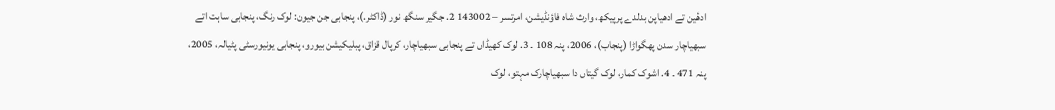ادھٔین تے ادھیاپن بدلدے پرپیکھ، وارث شاہ فاؤنڈیشن، امرتسر – 143002 2. جگیر سنگھ نور (ڈاکٹر.)، پنجابی جن جیون: لوک رنگ، پنجابی ساہت اتے سبھیاچار سدن پھگواڑا (پنجاب)، 2006، پنہ 108 ۔ 3. لوک کھیڈاں تے پنجابی سبھیاچار، کرپال قزاق، پبلیکیشن بیورو، پنجابی یونیورسٹی پٹیالہ، 2005، پنہ 471 ۔ 4. اشوک کمار، لوک گیتاں دا سبھیاچارک مہتو، لوک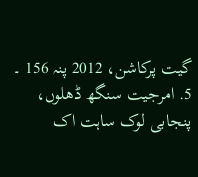گیت پرکاشن، 2012 پنہ 156 ۔ 5. امرجیت سنگھ ڈھلوں، پنجابی لوک ساہت اک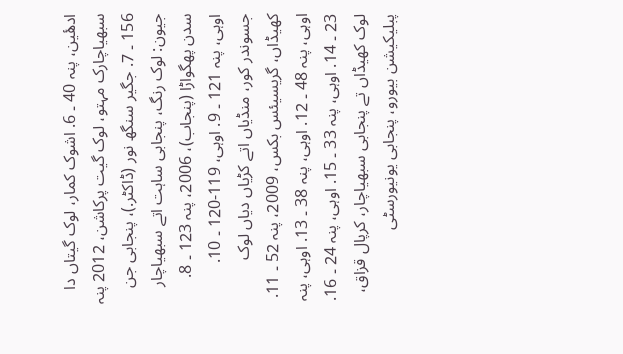ادھٔین، پنہ 40 ۔ 6. اشوک کمار، لوک گیتاں دا سبھیاچارک مہتو، لوک گیت پرکاشن، 2012 پنہ 156 ۔ 7. جگیر سنگھ نور (ڈاکٹر.)، پنجابی جن جیون: لوک رنگ، پنجابی ساہت اتے سبھیاچار سدن پھگواڑا (پنجاب)، 2006، پنہ 123 ۔ 8. اوہی، پنہ 121 ۔ 9. اوہی، 119-120 ۔ 10. جسوندر کور، منڈیاں اتے کڑیاں دیاں لوک کھیڈاں، گریسیئس بکس، 2009، پنہ 52 ۔ 11. اوہی، پنہ 48 ۔ 12. اوہی، پنہ 38 ۔ 13. اوہی، پنہ 23 ۔ 14. اوہی، پنہ 33 ۔ 15. اوہی، پنہ 24 ۔ 16. لوک کھیڈاں تے پنجابی سبھیاچار، کرپال قزاق، پبلیکیشن بیورو، پنجابی یونیورسٹی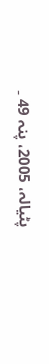پٹیالہ، 2005، پنہ 49 ۔